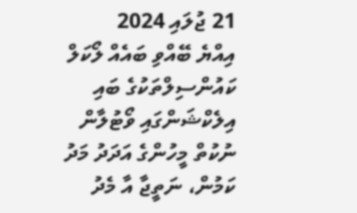21 ޖުލައި 2024
އިއްޔެ ބޭއްވި ބައެއް ލޯކަލް ކައުންސިލްތަކުގެ ބައި އިލެކްޝަންގައި ވޯޓުލާން ނުކުތް މީހުންގެ އަދަދު މަދު ކަމުން، ނަތީޖާ އާ މެދު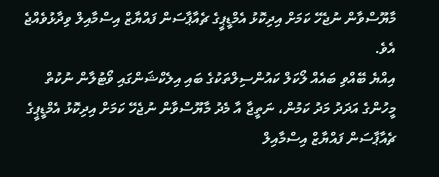މާޔޫސްވާން ނުޖެހޭ ކަމަށް އިދިކޮޅު އެމްޑީޕީގެ ޗެއާޕާސަން ފައްޔާޒް އިސްމާއިލް ވިދާޅުވެއްޖެ އެވެ.
އިއްޔެ ބޭއްވި ބައެއް ލޯކަލް ކައުންސިލްތަކުގެ ބައި އިލެކްޝަންގައި ވޯޓުލާން ނުކުތް މީހުންގެ އަދަދު މަދު ކަމުން، ނަތީޖާ އާ މެދު މާޔޫސްވާން ނުޖެހޭ ކަމަށް އިދިކޮޅު އެމްޑީޕީގެ ޗެއާޕާސަން ފައްޔާޒް އިސްމާއިލް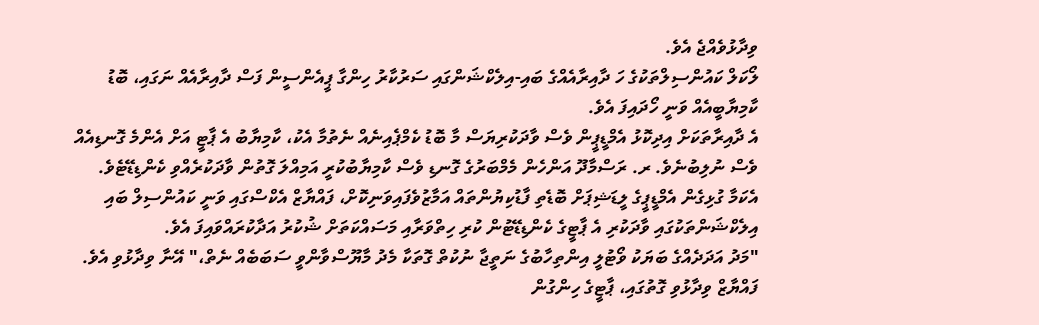ވިދާޅުވެއްޖެ އެވެ.
ލޯކަލް ކައުންސިލްތަކުގެ ހަ ދާއިރާއެއްގެ ބައި-އިލެކްޝަންގައި ސަރުކާރު ހިންގާ ޕީއެންސީން ފަސް ދާއިރާއެއް ނަގައި، ބޮޑު ކާމިޔާބީއެއް ވަނީ ހޯދައިފަ އެވެ.
އެ ދާއިރާތަކަށް އިދިކޮޅު އެމްޑީޕީން ވެސް ވާދަކުރިޔަސް މާ ބޮޑު ކެމްޕެއިނެއް ނެތުމާ އެކު، ކާމިޔާބު އެ ޕާޓީ އަށް އެންމެ ގޮނޑިއެއް ވެސް ނުލިބުނެވެ. ރ. ރަސްމާދޫ އަންހެން މެމްބަރުގެ ގޮނޑި ވެސް ކާމިޔާބުކުރީ އަމިއްލަ ގޮތުން ވާދަކުރެއްވި ކެންޑިޑޭޓެވެ.
އެކަމާ ގުޅިގެން އެމްޑީޕީގެ ލީޑަޝިޕަށް ބޮޑެތި ފާޑުކިޔުންތައް އަމާޒުވެފައިވަނިކޮށް، ފައްޔާޒް އެކްސްގައި ވަނީ ކައުންސިލް ބައި އިލެކްޝަންތަކުގައި ވާދަކުރި އެ ޕާޓީގެ ކެންޑިޑޭޓުން ކުރި ހިތްވަރާއި މަސައްކަތަށް ޝުކުރު އަދާކުރައްވައިފަ އެވެ.
"މަދު އަދަދެއްގެ ބަޔަކު ވޯޓުލީ އިންތިހާބުގެ ނަތީޖާ ނުކުތް ގޮތަކާ މެދު މާޔޫސްވާންވީ ސަބަބެއް ނެތް،" އޭނާ ވިދާޅުވި އެވެ.
ފައްޔާޒް ވިދާޅުވި ގޮތުގައި، ޕާޓީގެ ހިންގުން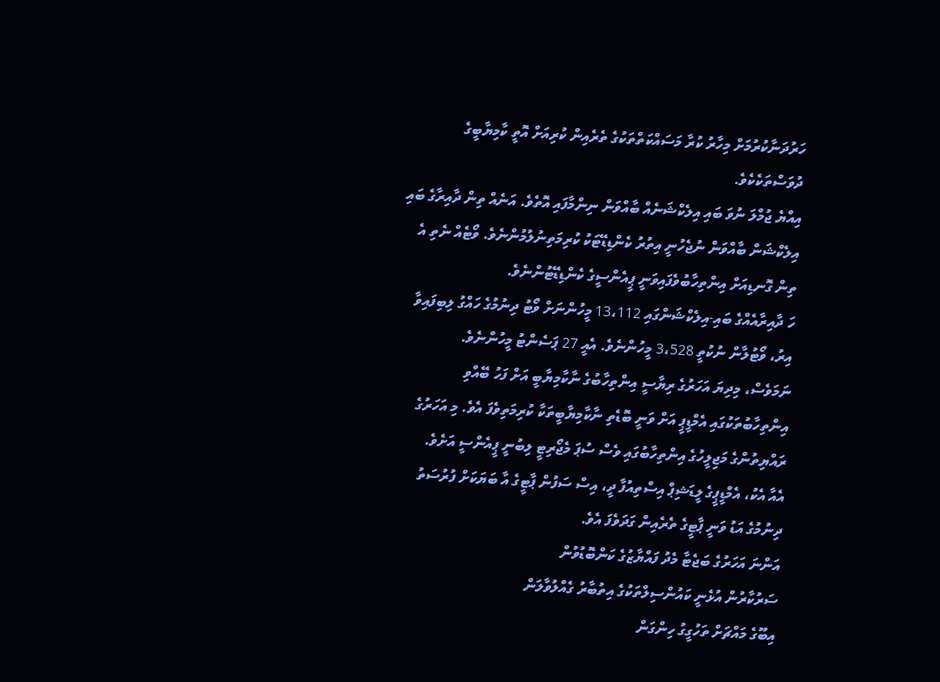ހަރުދަނާކުރުމަށް މިހާރު ކުރާ މަސައްކަތްތަކުގެ ތެރެއިން ކުރިއަށް އޮތީ ކާމިޔާބީގެ ދުވަސްތަކެކެވެ.
އިއްޔެ ޖުމްލަ ނުވަ ބައި އިލެކްޝަނެއް ބާއްވަން ނިންމާފައި އޮތެވެ. އަނެއް ތިން ދާއިރާގެ ބައި އިލެކްޝަން ބާއްވަން ނުޖެހުނީ އިތުރު ކެންޑިޑޭޓަކު ކުރިމަތިނުލުމުންނެވެ. ވޯޓެއް ނެތި އެ ތިން ގޮނޑިއަށް އިންތިހާބުވެފައިވަނީ ޕީއެންސީގެ ކެންޑިޑޭޓުންނެވެ.
ހަ ދާއިރާއެއްގެ ބައި-އިލެކްޝަންގައި 13،112 މީހުންނަށް ވޯޓު ދިނުމުގެ ހައްގު ލިބިފައިވާ އިރު، ވޯޓުލާން ނުކުތީ 3،528 މީހުންނެވެ. އެއީ 27 ޕަސެންޓު މީހުންނެވެ.
ނަމަވެސް، މިދިޔަ އަހަރުގެ ރިޔާސީ އިންތިހާބުގެ ނާކާމިޔާބީ އަށް ފަހު ބޭއްވި އިންތިހާބުތަކުގައި އެމްޑީޕީ އަށް ވަނީ ބޮޑެތި ނާކާމިޔާބީތަކާ ކުރިމަތިވެފަ އެވެ. މި އަހަރުގެ ރައްޔިތުންގެ މަޖިލީހުގެ އިންތިހާބުގައި ވެސް ސުޕަ މެޖޯރިޓީ ލިބުނީ ޕީއެންސީ އަށެވެ.
އެއާ އެކު، އެމްޑީޕީގެ ލީޑަޝިޕް އިސްތިއުފާ ދީ، އިސް ސަފުން ޕާޓީގެ އާ ބަޔަކަށް ފުރުސަތު ދިނުމުގެ އަޑު ވަނީ ޕާޓީގެ ތެރެއިން ގަދަވެފަ އެވެ.
އަންނަ އަހަރުގެ ބަޖެޓާ މެދު ފައްޔާޒުގެ ކަންބޮޑުވުން
ސަރުކާރުން އުޅެނީ ކައުންސިލްތަކުގެ އިތުބާރު ގެއްލުވާލަން
އިބޫގެ މައްޗަށް ތަހުގީގު ހިންގަން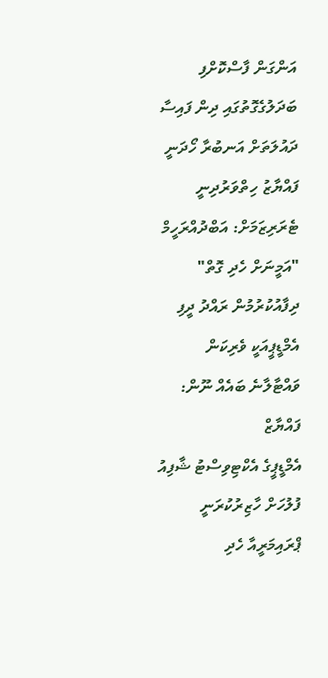އަންގަން ފާސްކޮށްފި
ބަދަލުގެގޮތުގައި ދިން ފައިސާ ދައުލަތަށް އަނބުރާ ހޯދަނީ
ފައްޔާޒު ހިތްވަރުދިނީ ޓެރަރިޒަމަށް: އަބްދުއްރަހީމް
"އަމީނަށް ހެދި ގޮތް" ދިފާއުކުރުމުން ރައްދު ދީފި
އެމްޑީޕީއަކީ ވެރިކަން ވައްޓާލާނެ ބައެއް ނޫން: ފައްޔާޒް
އެމްޑީޕީގެ އެކްޓިވިސްޓު ޝާފިއު ފުލުހަށް ހާޒިރުކުރަނީ
ޕްރައިމަރީއާ ހެދި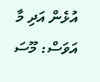އުޅެން އަދި މާ އަވަސް: މޫސަ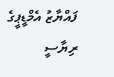ފައްޔާޒު އެމްޑީޕީގެ ރިޔާސީ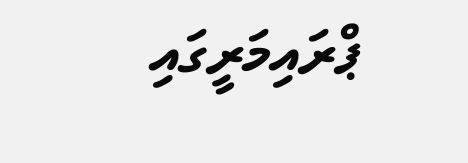ޕްރައިމަރީގައި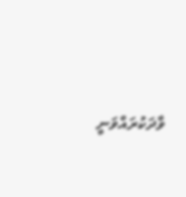ވާދަކުރައްވަނީ